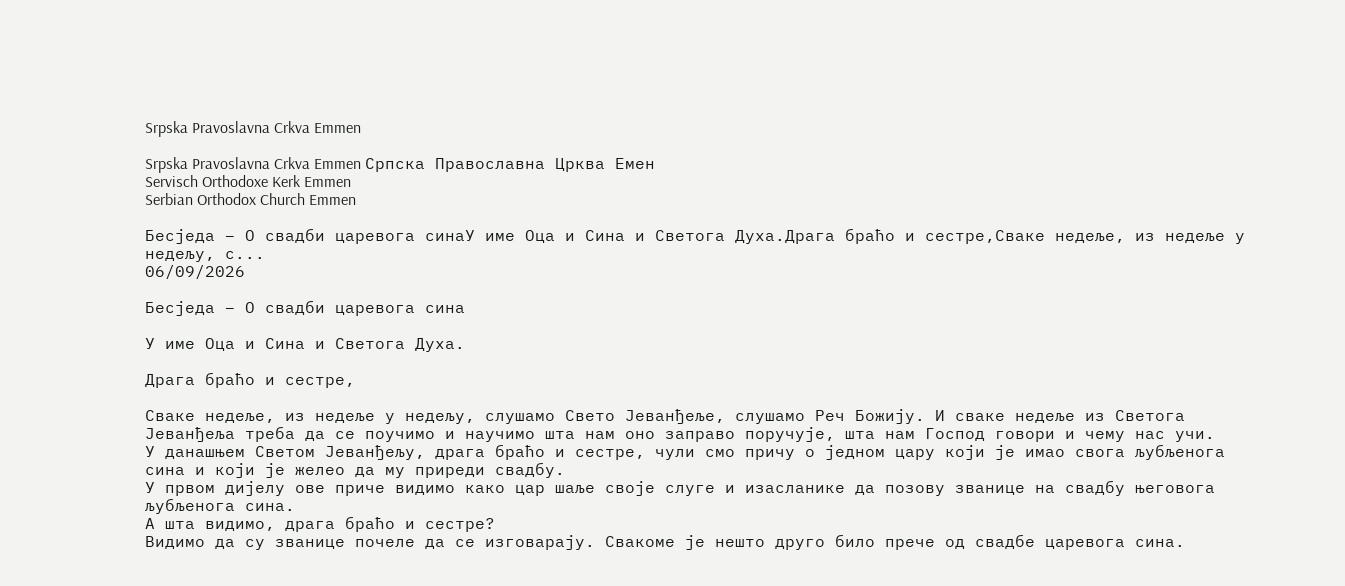Srpska Pravoslavna Crkva Emmen

Srpska Pravoslavna Crkva Emmen Српска Православна Црква Емен
Servisch Orthodoxe Kerk Emmen
Serbian Orthodox Church Emmen

Бесједа – О свадби царевога синаУ име Оца и Сина и Светога Духа.Драга браћо и сестре,Сваке недеље, из недеље у недељу, с...
06/09/2026

Бесједа – О свадби царевога сина

У име Оца и Сина и Светога Духа.

Драга браћо и сестре,

Сваке недеље, из недеље у недељу, слушамо Свето Јеванђеље, слушамо Реч Божију. И сваке недеље из Светога Јеванђеља треба да се поучимо и научимо шта нам оно заправо поручује, шта нам Господ говори и чему нас учи.
У данашњем Светом Јеванђељу, драга браћо и сестре, чули смо причу о једном цару који је имао свога љубљенога сина и који је желео да му приреди свадбу.
У првом дијелу ове приче видимо како цар шаље своје слуге и изасланике да позову званице на свадбу његовога љубљенога сина.
А шта видимо, драга браћо и сестре?
Видимо да су званице почеле да се изговарају. Свакоме је нешто друго било прече од свадбе царевога сина.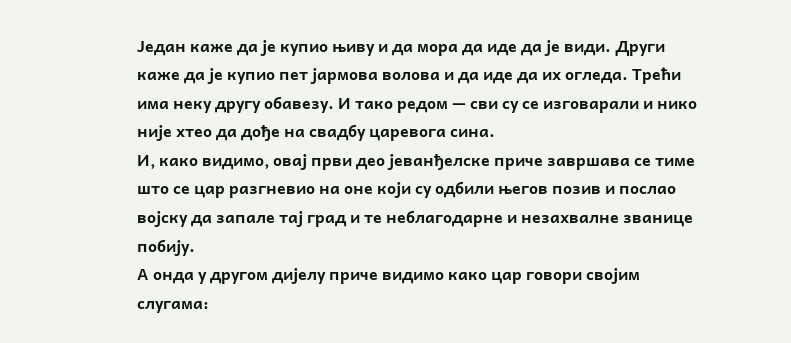Један каже да је купио њиву и да мора да иде да је види. Други каже да је купио пет јармова волова и да иде да их огледа. Трећи има неку другу обавезу. И тако редом — сви су се изговарали и нико није хтео да дође на свадбу царевога сина.
И, како видимо, овај први део јеванђелске приче завршава се тиме што се цар разгневио на оне који су одбили његов позив и послао војску да запале тај град и те неблагодарне и незахвалне званице побију.
А онда у другом дијелу приче видимо како цар говори својим слугама: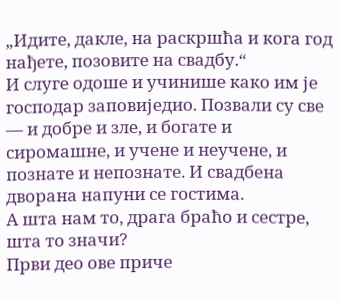„Идите, дакле, на раскршћа и кога год нађете, позовите на свадбу.“
И слуге одоше и учинише како им је господар заповиједио. Позвали су све — и добре и зле, и богате и сиромашне, и учене и неучене, и познате и непознате. И свадбена дворана напуни се гостима.
А шта нам то, драга браћо и сестре, шта то значи?
Први део ове приче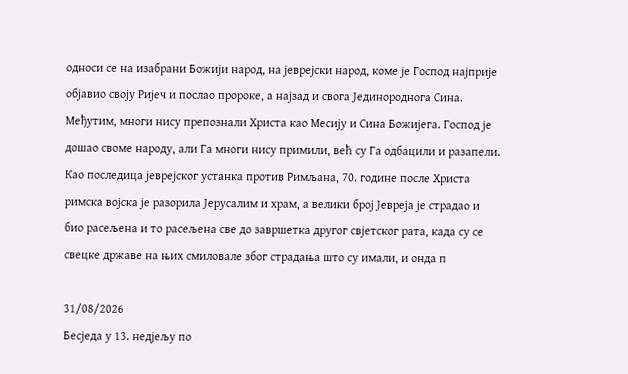односи се на изабрани Божији народ, на јеврејски народ, коме је Господ најприје објавио своју Ријеч и послао пророке, а најзад и свога Јединороднога Сина.
Међутим, многи нису препознали Христа као Месију и Сина Божијега. Господ је дошао своме народу, али Га многи нису примили, већ су Га одбацили и разапели.
Као последица јеврејског устанка против Римљана, 70. године после Христа римска војска је разорила Јерусалим и храм, а велики број Јевреја је страдао и био расељена и то расељена све до завршетка другог свјетског рата, када су се свецке државе на њих смиловале због страдања што су имали, и онда п

31/08/2026
Бесједа у 13. недјељу по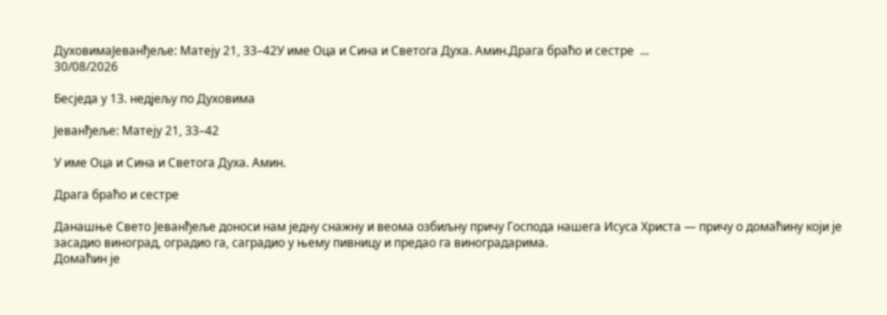ДуховимаЈеванђеље: Матеју 21, 33–42У име Оца и Сина и Светога Духа. Амин.Драга браћо и сестре  ...
30/08/2026

Бесједа у 13. недјељу по Духовима

Јеванђеље: Матеју 21, 33–42

У име Оца и Сина и Светога Духа. Амин.

Драга браћо и сестре

Данашње Свето Јеванђеље доноси нам једну снажну и веома озбиљну причу Господа нашега Исуса Христа — причу о домаћину који је засадио виноград, оградио га, саградио у њему пивницу и предао га виноградарима.
Домаћин је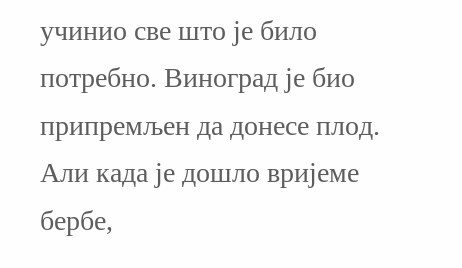учинио све што је било потребно. Виноград је био припремљен да донесе плод. Али када је дошло вријеме бербе,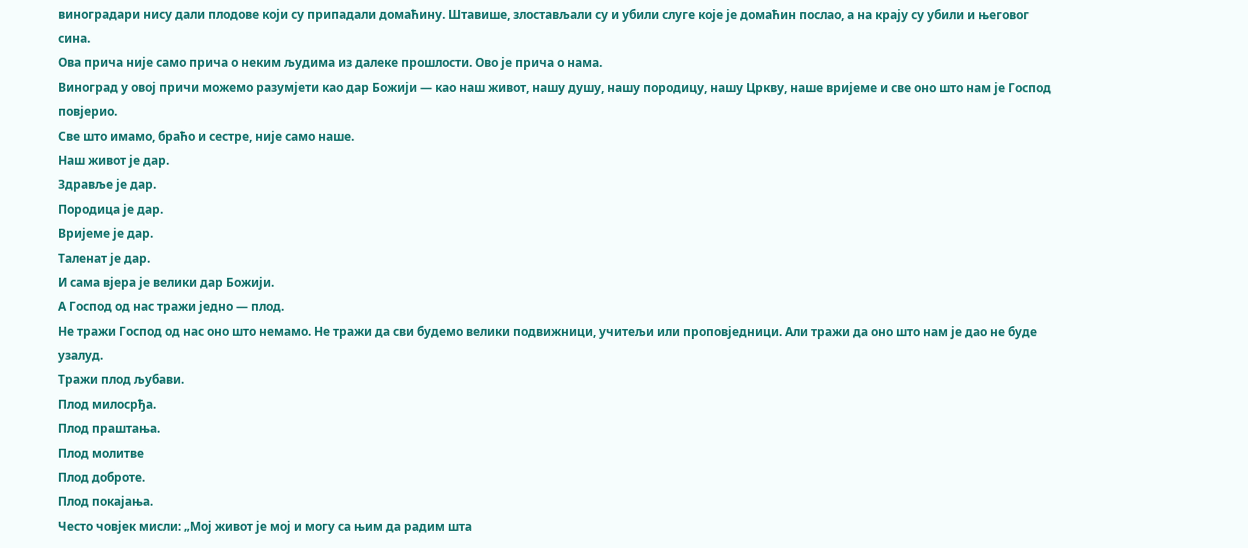виноградари нису дали плодове који су припадали домаћину. Штавише, злостављали су и убили слуге које је домаћин послао, а на крају су убили и његовог сина.
Ова прича није само прича о неким људима из далеке прошлости. Ово је прича о нама.
Виноград у овој причи можемо разумјети као дар Божији — као наш живот, нашу душу, нашу породицу, нашу Цркву, наше вријеме и све оно што нам је Господ повјерио.
Све што имамо, браћо и сестре, није само наше.
Наш живот је дар.
Здравље је дар.
Породица је дар.
Вријеме је дар.
Таленат је дар.
И сама вјера је велики дар Божији.
А Господ од нас тражи једно — плод.
Не тражи Господ од нас оно што немамо. Не тражи да сви будемо велики подвижници, учитељи или проповједници. Али тражи да оно што нам је дао не буде узалуд.
Тражи плод љубави.
Плод милосрђа.
Плод праштања.
Плод молитве
Плод доброте.
Плод покајања.
Често човјек мисли: „Мој живот је мој и могу са њим да радим шта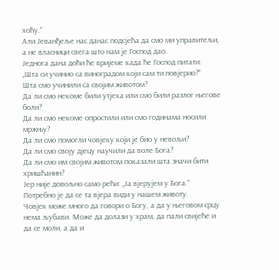хоћу.“
Али Јеванђеље нас данас подсјећа да смо ми управитељи, а не власници свега што нам је Господ дао.
Једнога дана доћи ће вријеме када ће Господ питати:
„Шта си учинио са виноградом који сам ти повјерио?“
Шта смо учинили са својим животом?
Да ли смо некоме били утјеха или смо били разлог његове боли?
Да ли смо некоме опростили или смо годинама носили мржњу?
Да ли смо помогли човјеку који је био у невољи?
Да ли смо своју дјецу научили да воле Бога?
Да ли смо им својим животом показали шта значи бити хришћанин?
Јер није довољно само рећи: „Ја вјерујем у Бога.“
Потребно је да се та вјера види у нашем животу.
Човјек може много да говори о Богу, а да у његовом срцу нема љубави. Може да долази у храм, да пали свијеће и да се моли, а да и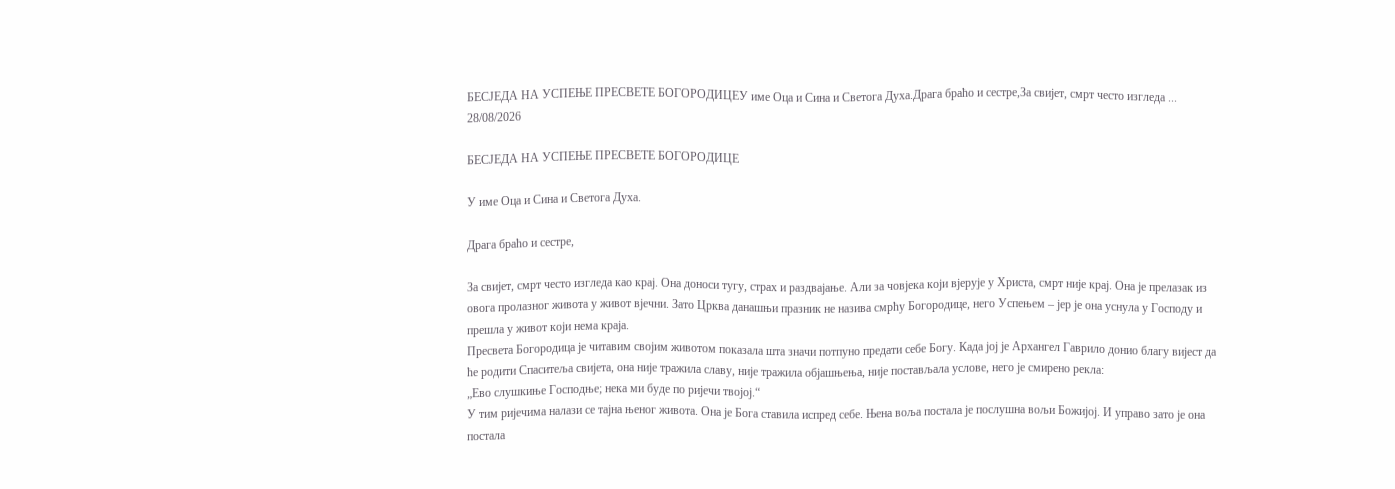БЕСЈЕДА НА УСПЕЊЕ ПРЕСВЕТЕ БОГОРОДИЦЕУ име Оца и Сина и Светога Духа.Драга браћо и сестре,За свијет, смрт често изгледа ...
28/08/2026

БЕСЈЕДА НА УСПЕЊЕ ПРЕСВЕТЕ БОГОРОДИЦЕ

У име Оца и Сина и Светога Духа.

Драга браћо и сестре,

За свијет, смрт често изгледа као крај. Она доноси тугу, страх и раздвајање. Али за човјека који вјерује у Христа, смрт није крај. Она је прелазак из овога пролазног живота у живот вјечни. Зато Црква данашњи празник не назива смрћу Богородице, него Успењем – јер је она уснула у Господу и прешла у живот који нема краја.
Пресвета Богородица је читавим својим животом показала шта значи потпуно предати себе Богу. Када јој је Архангел Гаврило донио благу вијест да ће родити Спаситеља свијета, она није тражила славу, није тражила објашњења, није постављала услове, него је смирено рекла:
„Ево слушкиње Господње; нека ми буде по ријечи твојој.“
У тим ријечима налази се тајна њеног живота. Она је Бога ставила испред себе. Њена воља постала је послушна вољи Божијој. И управо зато је она постала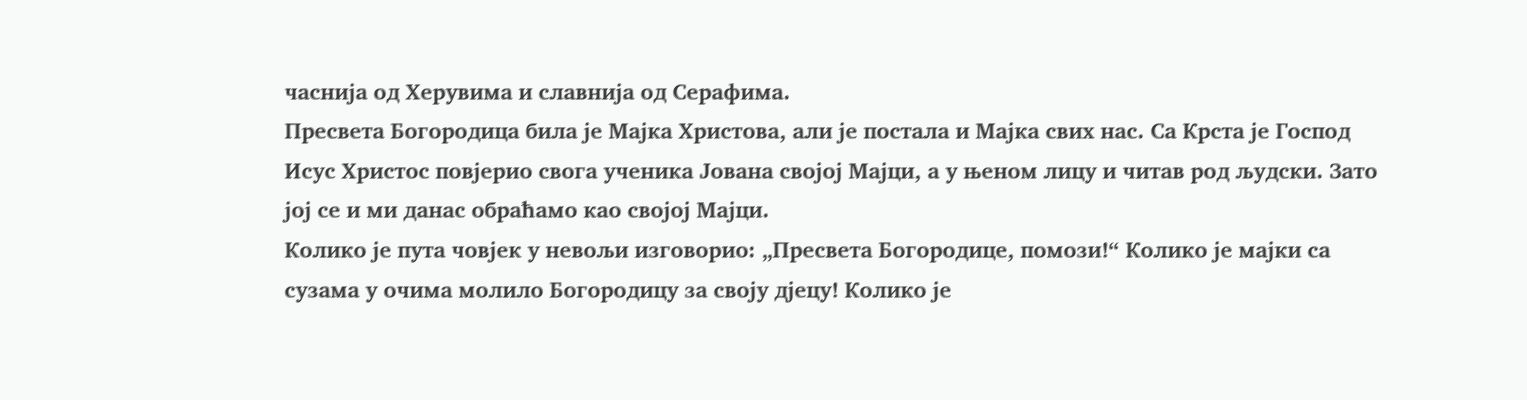часнија од Херувима и славнија од Серафима.
Пресвета Богородица била је Мајка Христова, али је постала и Мајка свих нас. Са Крста је Господ Исус Христос повјерио свога ученика Јована својој Мајци, а у њеном лицу и читав род људски. Зато јој се и ми данас обраћамо као својој Мајци.
Колико је пута човјек у невољи изговорио: „Пресвета Богородице, помози!“ Колико је мајки са сузама у очима молило Богородицу за своју дјецу! Колико је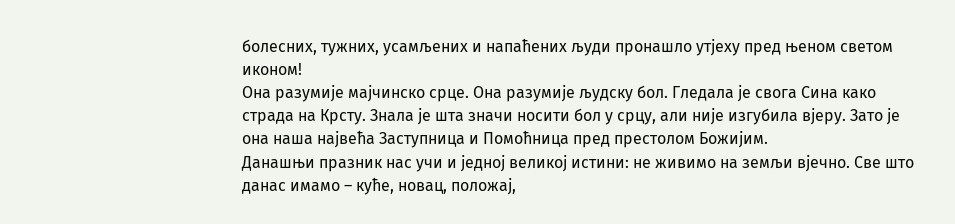болесних, тужних, усамљених и напаћених људи пронашло утјеху пред њеном светом иконом!
Она разумије мајчинско срце. Она разумије људску бол. Гледала је свога Сина како страда на Крсту. Знала је шта значи носити бол у срцу, али није изгубила вјеру. Зато је она наша највећа Заступница и Помоћница пред престолом Божијим.
Данашњи празник нас учи и једној великој истини: не живимо на земљи вјечно. Све што данас имамо – куће, новац, положај,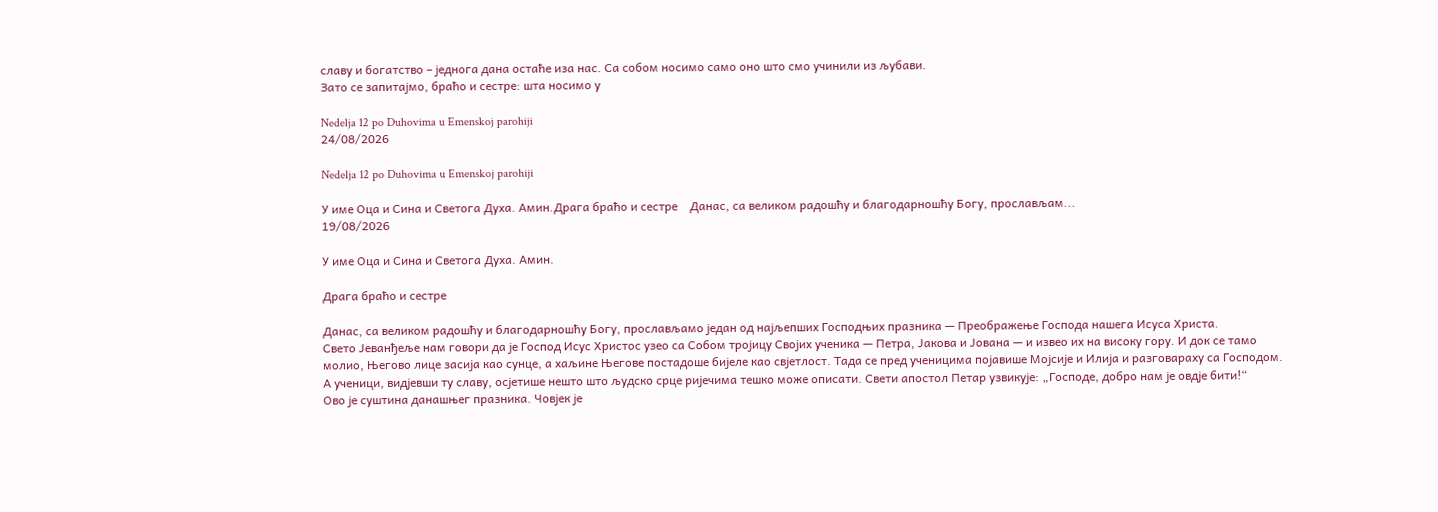славу и богатство – једнога дана остаће иза нас. Са собом носимо само оно што смо учинили из љубави.
Зато се запитајмо, браћо и сестре: шта носимо у

Nedelja 12 po Duhovima u Emenskoj parohiji
24/08/2026

Nedelja 12 po Duhovima u Emenskoj parohiji

У име Оца и Сина и Светога Духа. Амин.Драга браћо и сестре    Данас, са великом радошћу и благодарношћу Богу, прослављам...
19/08/2026

У име Оца и Сина и Светога Духа. Амин.

Драга браћо и сестре

Данас, са великом радошћу и благодарношћу Богу, прослављамо један од најљепших Господњих празника — Преображење Господа нашега Исуса Христа.
Свето Јеванђеље нам говори да је Господ Исус Христос узео са Собом тројицу Својих ученика — Петра, Јакова и Јована — и извео их на високу гору. И док се тамо молио, Његово лице засија као сунце, а хаљине Његове постадоше бијеле као свјетлост. Тада се пред ученицима појавише Мојсије и Илија и разговараху са Господом.
А ученици, видјевши ту славу, осјетише нешто што људско срце ријечима тешко може описати. Свети апостол Петар узвикује: „Господе, добро нам је овдје бити!“
Ово је суштина данашњег празника. Човјек је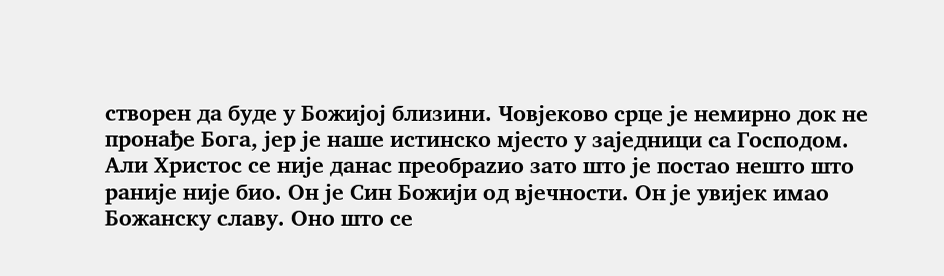створен да буде у Божијој близини. Човјеково срце је немирно док не пронађе Бога, јер је наше истинско мјесто у заједници са Господом.
Али Христос се није данас преобраzио зато што је постао нешто што раније није био. Он је Син Божији од вјечности. Он је увијек имао Божанску славу. Оно што се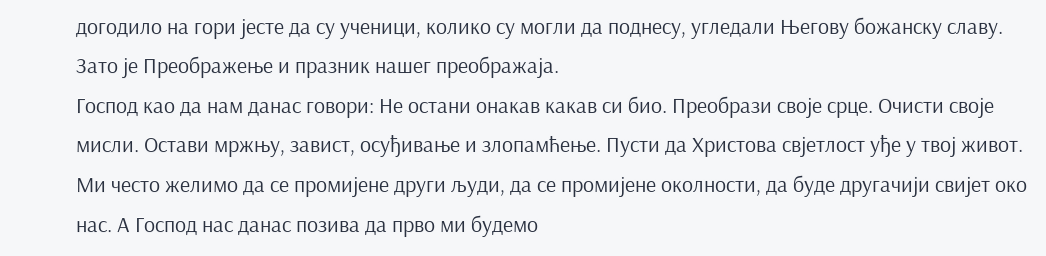догодило на гори јесте да су ученици, колико су могли да поднесу, угледали Његову божанску славу.
Зато је Преображење и празник нашег преображаја.
Господ као да нам данас говори: Не остани онакав какав си био. Преобрази своје срце. Очисти своје мисли. Остави мржњу, завист, осуђивање и злопамћење. Пусти да Христова свјетлост уђе у твој живот.
Ми често желимо да се промијене други људи, да се промијене околности, да буде другачији свијет око нас. А Господ нас данас позива да прво ми будемо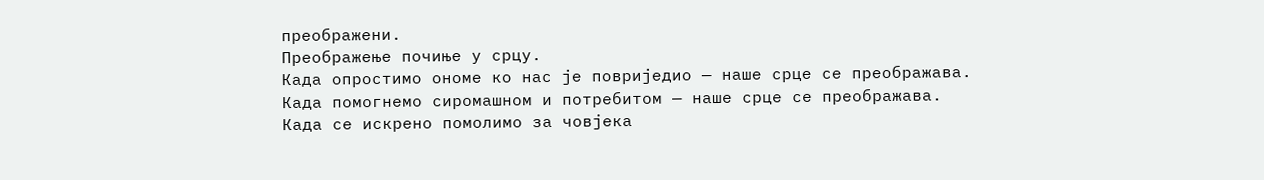преображени.
Преображење почиње у срцу.
Када опростимо ономе ко нас је повриједио — наше срце се преображава.
Када помогнемо сиромашном и потребитом — наше срце се преображава.
Када се искрено помолимо за човјека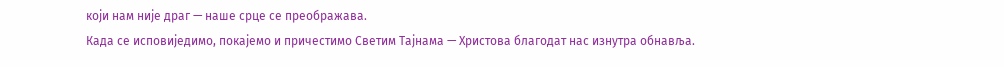који нам није драг — наше срце се преображава.
Када се исповиједимо, покајемо и причестимо Светим Тајнама — Христова благодат нас изнутра обнавља.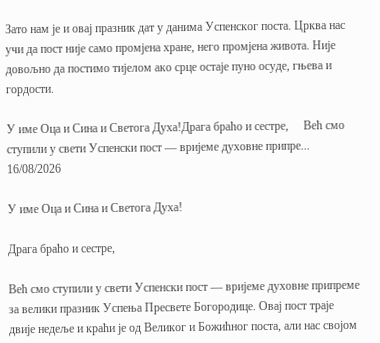Зато нам је и овај празник дат у данима Успенског поста. Црква нас учи да пост није само промјена хране, него промјена живота. Није довољно да постимо тијелом ако срце остаје пуно осуде, гњева и гордости.

У име Оца и Сина и Светога Духа!Драга браћо и сестре,     Већ смо ступили у свети Успенски пост — вријеме духовне припре...
16/08/2026

У име Оца и Сина и Светога Духа!

Драга браћо и сестре,

Већ смо ступили у свети Успенски пост — вријеме духовне припреме за велики празник Успења Пресвете Богородице. Овај пост траје двије недеље и краћи је од Великог и Божићног поста, али нас својом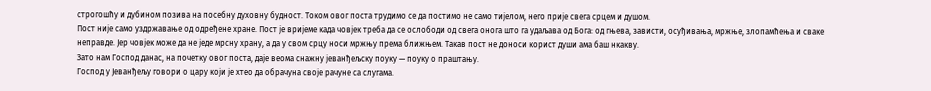строгошћу и дубином позива на посебну духовну будност. Током овог поста трудимо се да постимо не само тијелом, него прије свега срцем и душом.
Пост није само уздржавање од одређене хране. Пост је вријеме када човјек треба да се ослободи од свега онога што га удаљава од Бога: од гњева, зависти, осуђивања, мржње, злопамћења и сваке неправде. Јер човјек може да не једе мрсну храну, а да у свом срцу носи мржњу према ближњем. Такав пост не доноси корист души ама баш нкакву.
Зато нам Господ данас, на почетку овог поста, даје веома снажну јеванђељску поуку — поуку о праштању.
Господ у Јеванђељу говори о цару који је хтео да обрачуна своје рачуне са слугама.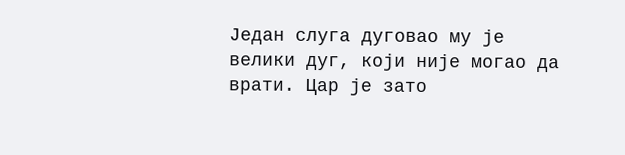Један слуга дуговао му је велики дуг, који није могао да врати. Цар је зато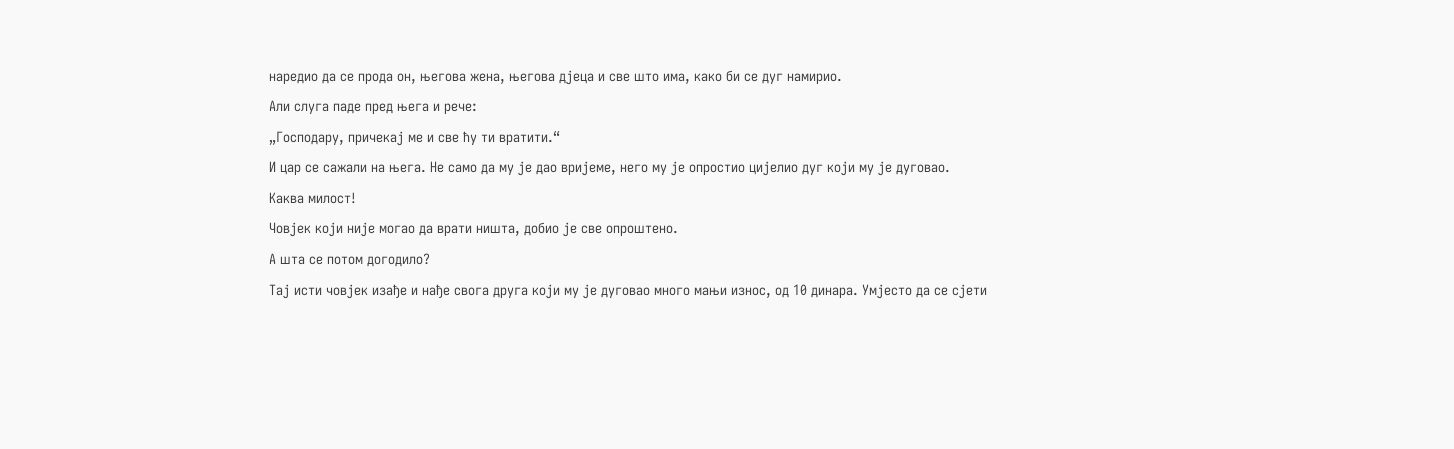наредио да се прода он, његова жена, његова дјеца и све што има, како би се дуг намирио.
Али слуга паде пред њега и рече:
„Господару, причекај ме и све ћу ти вратити.“
И цар се сажали на њега. Не само да му је дао вријеме, него му је опростио цијелио дуг који му је дуговао.
Каква милост!
Човјек који није могао да врати ништа, добио је све опроштенo.
А шта се потом догодило?
Тај исти човјек изађе и нађе свога друга који му је дуговао много мањи износ, од 10 динара. Умјесто да се сјети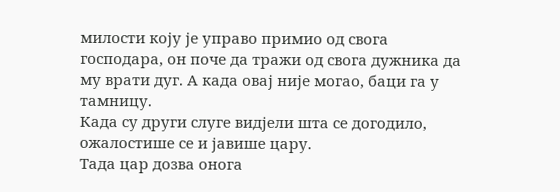милости коју је управо примио од свога господара, он поче да тражи од свога дужника да му врати дуг. А када овај није могао, баци га у тамницу.
Када су други слуге видјели шта се догодило, ожалостише се и јавише цару.
Тада цар дозва онога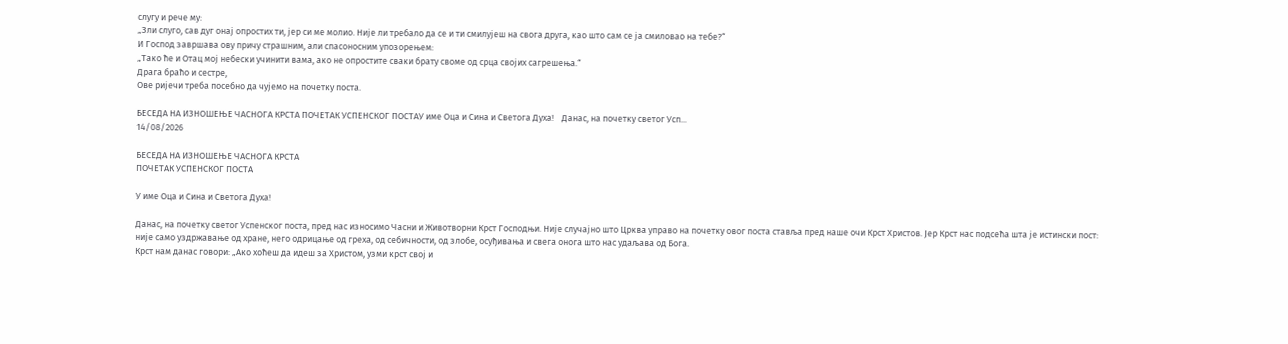слугу и рече му:
„Зли слуго, сав дуг онај опростих ти, јер си ме молио. Није ли требало да се и ти смилујеш на свога друга, као што сам се ја смиловао на тебе?“
И Господ завршава ову причу страшним, али спасоносним упозорењем:
„Тако ће и Отац мој небески учинити вама, ако не опростите сваки брату своме од срца својих сагрешења.“
Драга браћо и сестре,
Ове ријечи треба посебно да чујемо на почетку поста.

БЕСЕДА НА ИЗНОШЕЊЕ ЧАСНОГА КРСТА ПОЧЕТАК УСПЕНСКОГ ПОСТАУ име Оца и Сина и Светога Духа!    Данас, на почетку светог Усп...
14/08/2026

БЕСЕДА НА ИЗНОШЕЊЕ ЧАСНОГА КРСТА
ПОЧЕТАК УСПЕНСКОГ ПОСТА

У име Оца и Сина и Светога Духа!

Данас, на почетку светог Успенског поста, пред нас износимо Часни и Животворни Крст Господњи. Није случајно што Црква управо на почетку овог поста ставља пред наше очи Крст Христов. Јер Крст нас подсећа шта је истински пост: није само уздржавање од хране, него одрицање од греха, од себичности, од злобе, осуђивања и свега онога што нас удаљава од Бога.
Крст нам данас говори: „Ако хоћеш да идеш за Христом, узми крст свој и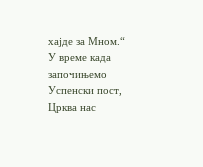хајде за Мном.“
У време када започињемо Успенски пост, Црква нас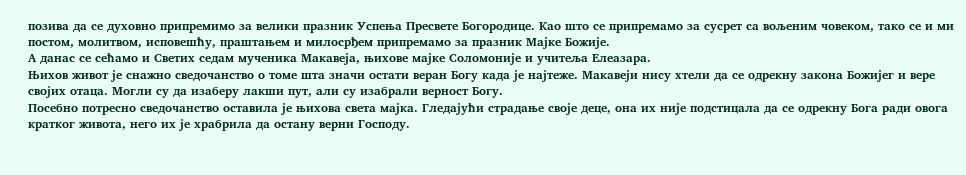позива да се духовно припремимо за велики празник Успења Пресвете Богородице. Као што се припремамо за сусрет са вољеним човеком, тако се и ми постом, молитвом, исповешћу, праштањем и милосрђем припремамо за празник Мајке Божије.
А данас се сећамо и Светих седам мученика Макавеја, њихове мајке Соломоније и учитеља Елеазара.
Њихов живот је снажно сведочанство о томе шта значи остати веран Богу када је најтеже. Макавеји нису хтели да се одрекну закона Божијег и вере својих отаца. Могли су да изаберу лакши пут, али су изабрали верност Богу.
Посебно потресно сведочанство оставила је њихова света мајка. Гледајући страдање своје деце, она их није подстицала да се одрекну Бога ради овога кратког живота, него их је храбрила да остану верни Господу.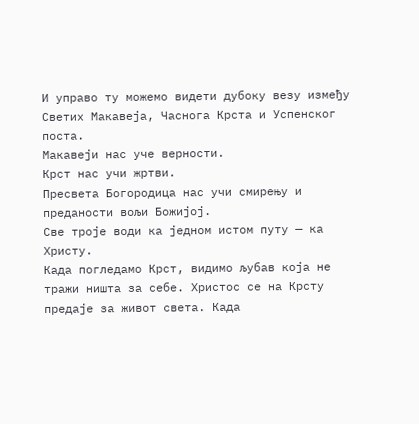И управо ту можемо видети дубоку везу између Светих Макавеја, Часнога Крста и Успенског поста.
Макавеји нас уче верности.
Крст нас учи жртви.
Пресвета Богородица нас учи смирењу и преданости вољи Божијој.
Све троје води ка једном истом путу — ка Христу.
Када погледамо Крст, видимо љубав која не тражи ништа за себе. Христос се на Крсту предаје за живот света. Када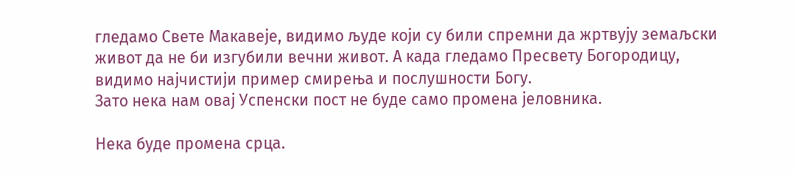гледамо Свете Макавеје, видимо људе који су били спремни да жртвују земаљски живот да не би изгубили вечни живот. А када гледамо Пресвету Богородицу, видимо најчистији пример смирења и послушности Богу.
Зато нека нам овај Успенски пост не буде само промена јеловника.

Нека буде промена срца.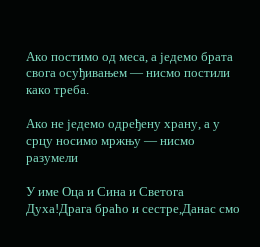Ако постимо од меса, а једемо брата свога осуђивањем — нисмо постили како треба.

Ако не једемо одређену храну, а у срцу носимо мржњу — нисмо разумели

У име Оца и Сина и Светога Духа!Драга браћо и сестре,Данас смо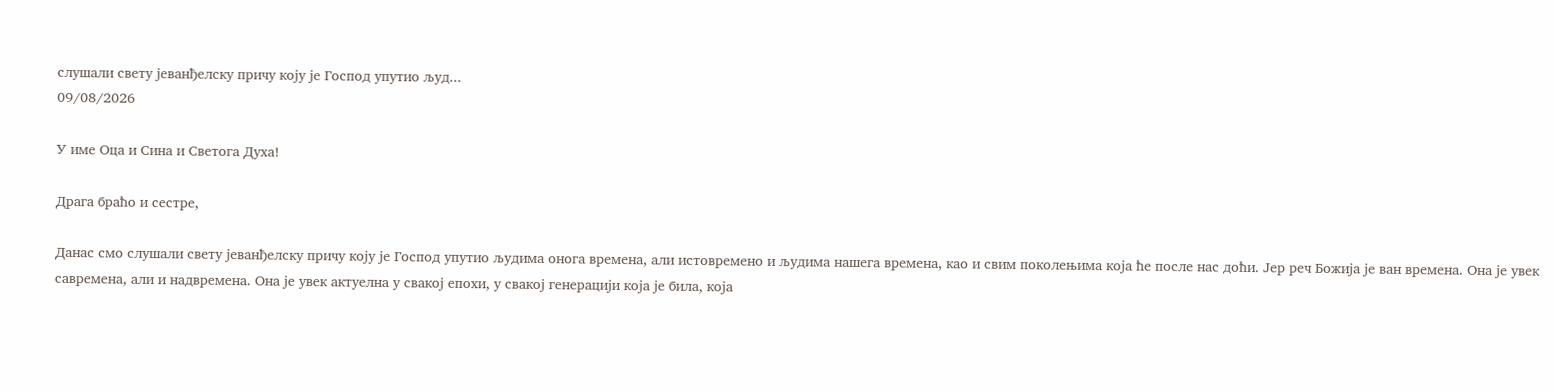слушали свету јеванђелску причу коју је Господ упутио људ...
09/08/2026

У име Оца и Сина и Светога Духа!

Драга браћо и сестре,

Данас смо слушали свету јеванђелску причу коју је Господ упутио људима онога времена, али истовремено и људима нашега времена, као и свим поколењима која ће после нас доћи. Јер реч Божија је ван времена. Она је увек савремена, али и надвремена. Она је увек актуелна у свакој епохи, у свакој генерацији која је била, која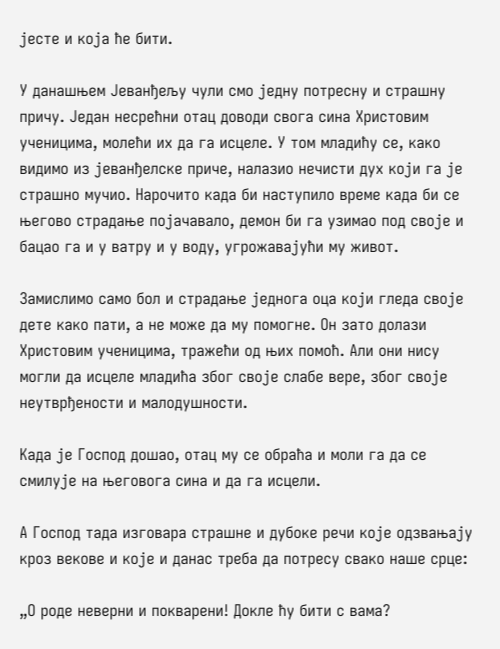јесте и која ће бити.

У данашњем Јеванђељу чули смо једну потресну и страшну причу. Један несрећни отац доводи свога сина Христовим ученицима, молећи их да га исцеле. У том младићу се, како видимо из јеванђелске приче, налазио нечисти дух који га је страшно мучио. Нарочито када би наступило време када би се његово страдање појачавало, демон би га узимао под своје и бацао га и у ватру и у воду, угрожавајући му живот.

Замислимо само бол и страдање једнога оца који гледа своје дете како пати, а не може да му помогне. Он зато долази Христовим ученицима, тражећи од њих помоћ. Али они нису могли да исцеле младића због своје слабе вере, због своје неутврђености и малодушности.

Када је Господ дошао, отац му се обраћа и моли га да се смилује на његовога сина и да га исцели.

А Господ тада изговара страшне и дубоке речи које одзвањају кроз векове и које и данас треба да потресу свако наше срце:

„О роде неверни и покварени! Докле ћу бити с вама?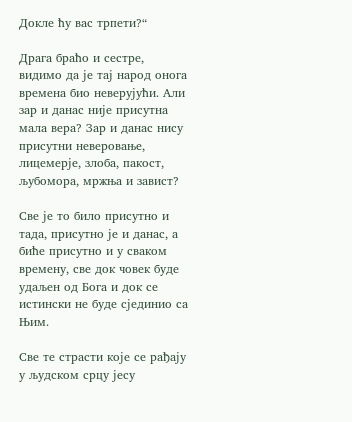Докле ћу вас трпети?“

Драга браћо и сестре, видимо да је тај народ онога времена био неверујући. Али зар и данас није присутна мала вера? Зар и данас нису присутни неверовање, лицемерје, злоба, пакост, љубомора, мржња и завист?

Све је то било присутно и тада, присутно је и данас, а биће присутно и у сваком времену, све док човек буде удаљен од Бога и док се истински не буде сјединио са Њим.

Све те страсти које се рађају у људском срцу јесу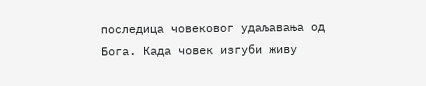последица човековог удаљавања од Бога. Када човек изгуби живу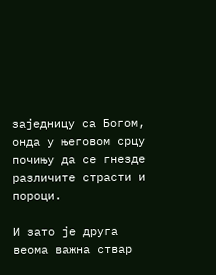заједницу са Богом, онда у његовом срцу почињу да се гнезде различите страсти и пороци.

И зато је друга веома важна ствар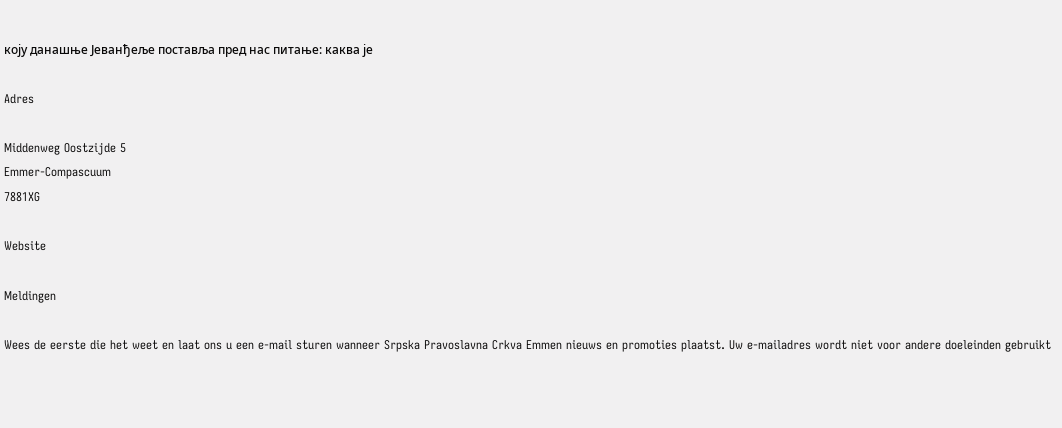коју данашње Јеванђеље поставља пред нас питање: каква је

Adres

Middenweg Oostzijde 5
Emmer-Compascuum
7881XG

Website

Meldingen

Wees de eerste die het weet en laat ons u een e-mail sturen wanneer Srpska Pravoslavna Crkva Emmen nieuws en promoties plaatst. Uw e-mailadres wordt niet voor andere doeleinden gebruikt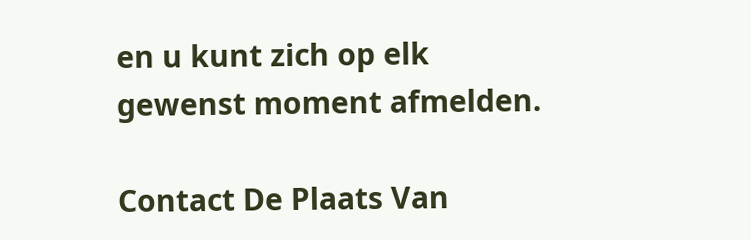en u kunt zich op elk gewenst moment afmelden.

Contact De Plaats Van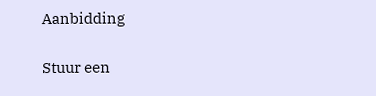Aanbidding

Stuur een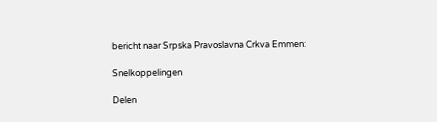bericht naar Srpska Pravoslavna Crkva Emmen:

Snelkoppelingen

Delen